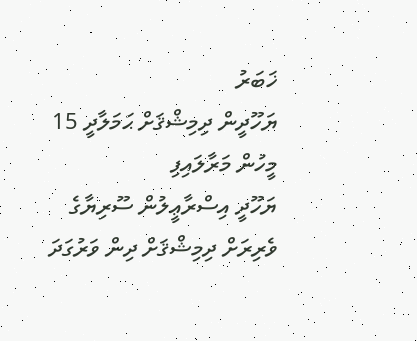ޚަބަރު
ޔަހޫދީން ދިމިޝްޤަށް ޙަމަލާދީ 15 މީހުން މަރާލައިފި
ޔަހޫދީ އިސްރާޢީލުން ސޫރިޔާގެ ވެރިރަށް ދިމިޝްޤަށް ދިން ވަރުގަދަ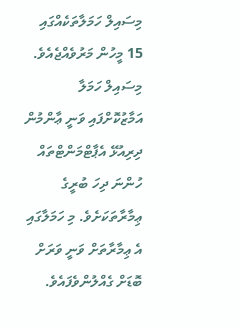މިސައިލް ހަމަލާތަކެއްގައި 15 މީހުން މަރުވެއްޖެއެވެ. މިސައިލް ހަމަލާ އަމާޒުކޮށްފައި ވަނީ ޢާންމުން ދިރިއުޅޭ އެޕާޓްމަންޓްތައް ހުންނަ ދިހަ ބުރީގެ ޢިމާރާތަކަށެވެ. މި ހަމަލާގައި އެ ޢިމާރާތަށް ވަނީ ވަރަށް ބޮޑަށް ގެއްލުންވެފައެވެ.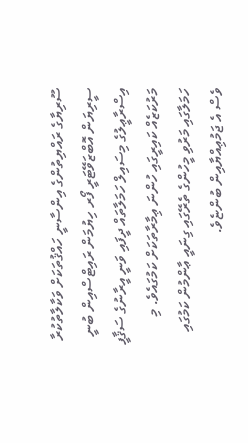ސޫރިޔާގެ ރައްޔިތުންގެ އިންސާނީ ހައްޤުތަކަށް ވަކާލާތުކުރާ ސީރިޔަން އޮބްޒަވޭޓަރީ ފޯރ ހިޔުމަން ރައިޓްސްއިން ބުނީ އިސްރާޢީލުގެ މިސައިލް ހަމަލާތައް ދީފައި ވަނީ އީރާނުގެ ސަޤާފީ މަރުކަޒެއް ކައިރީގައި ހުންނަ ޢިމާރާތަކަށް ކަމުގައެވެ. މި ހަމަލާގައި މަރުވި މީހުންގެ ތެރޭގައި ގިނައީ ޢާންމުން ކަމުގައި ވެސް އެ ޖަމުޢިއްޔާއިން ބުންޏެވެ.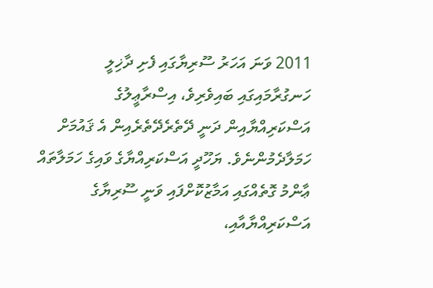2011 ވަނަ އަހަރު ސޫރިޔާގައި ފެށި ދާޚިލީ ހަނގުރާމައިގައި ބައިވެރިވެ، އިސްރާޢީލުގެ އަސްކަރިއްޔާއިން ދަނީ ދޭތެރެދޭތެރެއިން އެ ޤައުމަށް ހަމަލާދެމުންނެވެ. ޔަހޫދީ އަސްކަރިއްޔާގެ ވައިގެ ހަމަލާތައް ޢާންމު ގޮތެއްގައި އަމާޒުކޮށްފައި ވަނީ ސޫރިޔާގެ އަސްކަރިއްޔާއާއި،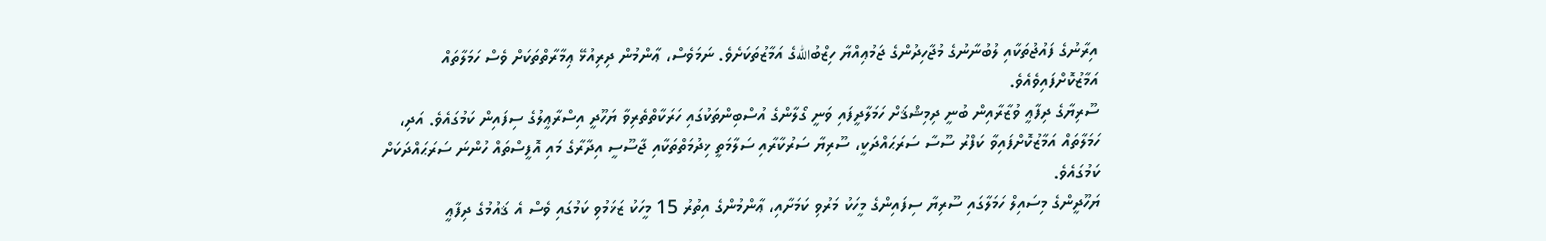އިރާނުގެ ފައުޖުތަކާއި ލުބުނާނުގެ މުޖާހިދުންގެ ޖަމުޢިއްޔާ ހިޒްބުاللهގެ އަމާޒުތަކަށެވެ. ނަމަވެސް، ޢާންމުން ދިރިއުޅޭ ޢިމާރާތްތަކަށް ވެސް ހަމަލާތައް އަމާޒުކޮށްފައިވެއެވެ.
ސޫރިޔާގެ ދިފާޢީ ވުޒާރާއިން ބުނީ ދިމިޝްޤަށް ހަމަލާދީފައި ވަނީ ގޯލާންގެ އުސްބިންތަކުގައި ހަރަކާތްތެރިވާ ޔަހޫދީ އިސްރާޢީލުގެ ސިފައިން ކަމުގައެވެ. އަދި، ހަމަލާތައް އަމާޒުކޮށްފައިވާ ކަފްރު ސޫސާ ސަރަޙައްދަކީ، ސޫރިޔާ ސަރުކާރާއި ސަލާމަތީ ޚިދުމަތްތަކާއި ޖާސޫސީ އިދާރާގެ މައި އޮފީސްތައް ހުންނަ ސަރަޙައްދަކަށް ކަމުގައެވެ.
ޔަހޫދީންގެ މިސައިލް ހަމަލާގައި ސޫރިޔާ ސިފައިންގެ މީހަކު މަރުވި ކަމަށާއި، ޢާންމުންގެ އިތުރު 15 މީހަކު ޒަޚަމުވި ކަމުގައި ވެސް އެ ޤައުމުގެ ދިފާޢީ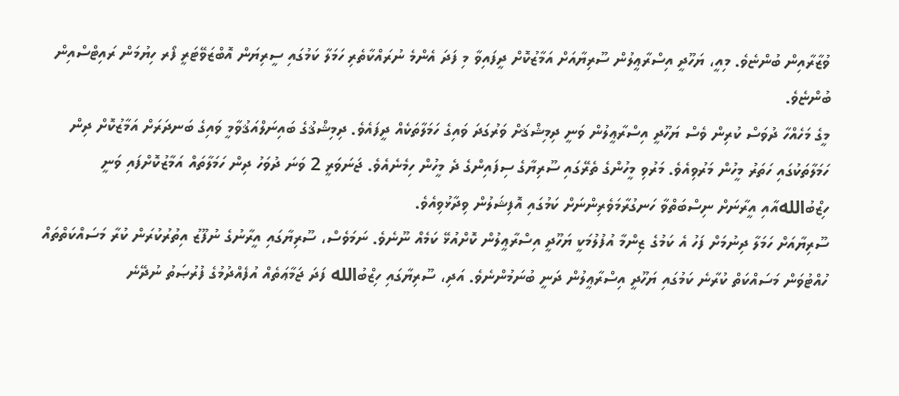ވުޒާރާއިން ބުންޏެވެ. މިއީ، ޔަހޫދީ އިސްރާޢީލުން ސޫރިޔާއަށް އަމާޒުކޮށް ދީފައިވާ މި ފަދަ އެންމެ ނުރައްކާތެރި ހަމަލާ ކަމުގައި ސީރިޔަން އޮބްޒަވޭޓަރީ ފޯރ ހިޔުމަން ރައިޓްސްއިން ބުންޏެވެ.
މީގެ މަހެއްހާ ދުވަސް ކުރިން ވެސް ޔަހޫދީ އިސްރާޢީލުން ވަނީ ދިމިޝްޤަށް ވަރުގަދަ ވައިގެ ހަމަލާތަކެއް ދީފައެވެ. ދިމިޝްޤުގެ ބައިނަލްއަޤުވާމީ ވައިގެ ބަނދަރަށް އަމާޒުކޮށް ދިން ހަމަލާތަކުގައި ހަތަރު މީހުން މަރުވިއެވެ. މަރުވި މީހުންގެ ތެރޭގައި ސޫރިޔާގެ ސިފައިންގެ ދެ މީހުން ހިމެނެއެވެ. ޖަނަވަރީ 2 ވަނަ ދުވަހު ދިން ހަމަލާތައް އަމާޒުކޮށްފައި ވަނީ ހިޒްބުاللهއާއި އީރާނަށް ނިސްބަތްވާ ހަނގުރާމަވެރިންނަށް ކަމުގައި އޮފިޝަލުން ވިދާޅުވިއެވެ.
ސޫރިޔާއަށް ހަމަލާ ދިނުމަށް ފަހު އެ ކަމުގެ ޒިންމާ އުފުލުމަކީ ޔަހޫދީ އިސްރާޢީލުން ކޮށްއުޅޭ ކަމެއް ނޫނެވެ. ނަމަވެސް، ސޫރިޔާގައި އީރާނުގެ ނުފޫޒު އިތުރުކުރަން ކުރާ މަސައްކަތްތައް ހުއްޓުވަން މަސައްކަތް ކުރާނެ ކަމުގައި ޔަހޫދީ އިސްރާޢީލުން ދަނީ ބުނަމުންނެވެ. އަދި، ސޫރިޔާގައި ހިޒްބުالله ފަދަ ޖަމާޢަތެއް އުފެއްދުމުގެ ފުރުޞަތު ނުދޭނެ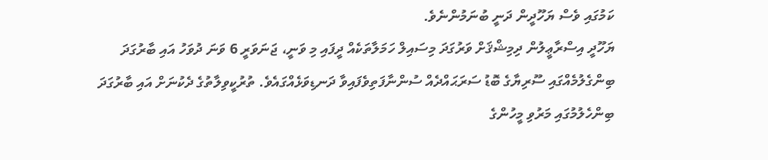ކަމުގައި ވެސް ޔަހޫދީން ދަނީ ބުނަމުންނެވެ.
ޔަހޫދީ އިސްރާޢީލުން ދިމިޝްޤަށް ވަރުގަދަ މިސައިލް ހަމަލާތަކެއް ދީފައި މި ވަނީ، ޖަނަވަރީ 6 ވަނަ ދުވަހު އައި ބާރުގަދަ ބިންގެލުމެއްގައި ސޫރިޔާގެ ބޮޑު ސަރަޙައްދެއް ސުންނާފަތިވެފައިވާ ދަނޑިވަޅެއްގައެވެ. ތުރުކީވިލާތުގެ ދެކުނަށް އައި ބާރުގަދަ ބިންހެލުމުގައި މަރުވި މީހުންގެ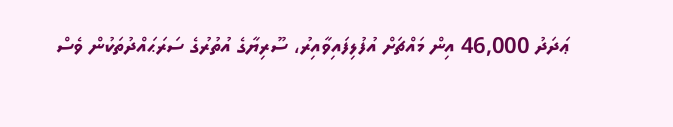ޢަދަދު 46,000 އިން މައްޗަށް އުފުލިފައިވާއިރު، ސޫރިޔާގެ އުތުރުގެ ސަރަޙައްދުތަކުން ވެސް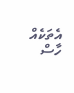އެތަކެއް ހާސް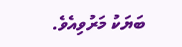ބަޔަކު މަރުވިއެވެ.